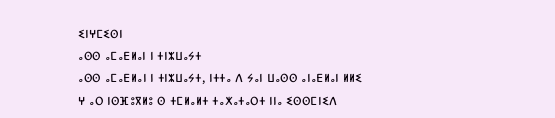ⵉⵏⵖⵎⵉⵙⵏ
ⴰⵙⵙ ⴰⵎⴰⴹⵍⴰⵏ ⵏ ⵜⵏⵣⵡⴰⵢⵜ
ⴰⵙⵙ ⴰⵎⴰⴹⵍⴰⵏ ⵏ ⵜⵏⵣⵡⴰⵢⵜ, ⵏⵜⵜⴰ ⴷ ⵢⴰⵏ ⵡⴰⵙⵙ ⴰⵏⴰⴹⵍⴰⵏ ⵍⵍⵉ ⵖ ⴰⵔ ⵏⵙⴼⵓⴳⵍⵓ ⵙ ⵜⵎⵍⴰⵍⵜ ⵜⴰⵅⴰⵜⴰⵔⵜ ⵏⵏⴰ ⵉⵙⵙⵎⵏⵉⴷ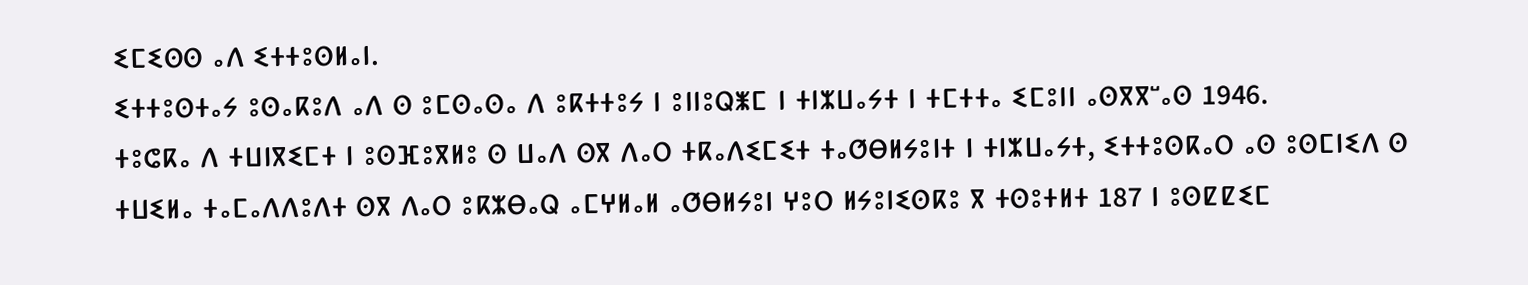ⵉⵎⵉⵙⵙ ⴰⴷ ⵉⵜⵜⵓⵙⵍⴰⵏ.
ⵉⵜⵜⵓⵙⵜⴰⵢ ⵓⵙⴰⴽⵓⴷ ⴰⴷ ⵙ ⵓⵎⵙⴰⵙⴰ ⴷ ⵓⴽⵜⵜⵓⵢ ⵏ ⵓⵏⵏⵓⵕⵥⵎ ⵏ ⵜⵏⵣⵡⴰⵢⵜ ⵏ ⵜⵎⵜⵜⴰ ⵉⵎⵓⵏⵏ ⴰⵙⴳⴳⵯⴰⵙ 1946.
ⵜⵓⵛⴽⴰ ⴷ ⵜⵡⵏⴳⵉⵎⵜ ⵏ ⵓⵙⴼⵓⴳⵍⵓ ⵙ ⵡⴰⴷ ⵙⴳ ⴷⴰⵔ ⵜⴽⴰⴷⵉⵎⵉⵜ ⵜⴰⵚⴱⵍⵢⵓⵏⵜ ⵏ ⵜⵏⵣⵡⴰⵢⵜ, ⵉⵜⵜⵓⵙⴽⴰⵔ ⴰⵙ ⵓⵙⵎⵏⵉⴷ ⵙ ⵜⵡⵉⵍⴰ ⵜⴰⵎⴰⴷⴷⵓⴷⵜ ⵙⴳ ⴷⴰⵔ ⵓⴽⵣⴱⴰⵕ ⴰⵎⵖⵍⴰⵍ ⴰⵚⴱⵍⵢⵓⵏ ⵖⵓⵔ ⵍⵢⵓⵏⵉⵙⴽⵓ ⴳ ⵜⵙⵓⵜⵍⵜ 187 ⵏ ⵓⵙⵇⵇⵉⵎ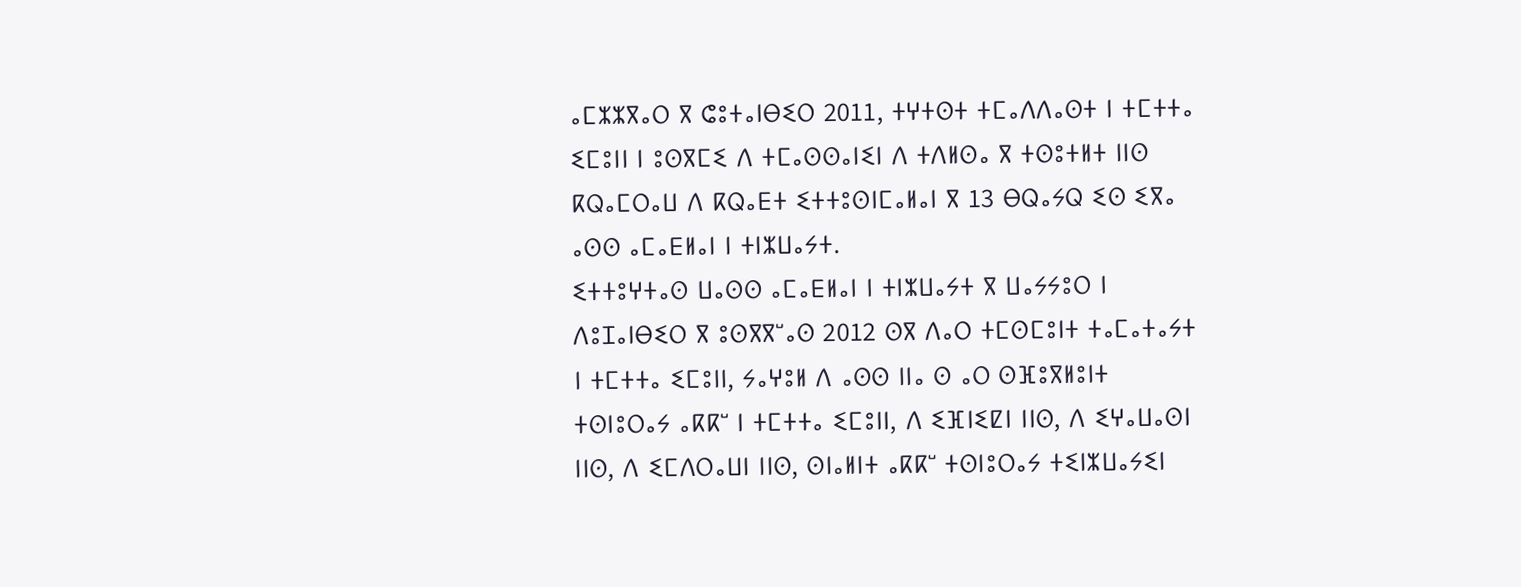ⴰⵎⵣⵣⴳⴰⵔ ⴳ ⵛⵓⵜⴰⵏⴱⵉⵔ 2011, ⵜⵖⵜⵙⵜ ⵜⵎⴰⴷⴷⴰⵙⵜ ⵏ ⵜⵎⵜⵜⴰ ⵉⵎⵓⵏⵏ ⵏ ⵓⵙⴳⵎⵉ ⴷ ⵜⵎⴰⵙⵙⴰⵏⵉⵏ ⴷ ⵜⴷⵍⵙⴰ ⴳ ⵜⵙⵓⵜⵍⵜ ⵏⵏⵙ ⴽⵕⴰⵎⵔⴰⵡ ⴷ ⴽⵕⴰⴹⵜ ⵉⵜⵜⵓⵙⵏⵎⴰⵍⴰⵏ ⴳ 13 ⴱⵕⴰⵢⵕ ⵉⵙ ⵉⴳⴰ ⴰⵙⵙ ⴰⵎⴰⴹⵍⴰⵏ ⵏ ⵜⵏⵣⵡⴰⵢⵜ.
ⵉⵜⵜⵓⵖⵜⴰⵙ ⵡⴰⵙⵙ ⴰⵎⴰⴹⵍⴰⵏ ⵏ ⵜⵏⵣⵡⴰⵢⵜ ⴳ ⵡⴰⵢⵢⵓⵔ ⵏ ⴷⵓⵊⴰⵏⴱⵉⵔ ⴳ ⵓⵙⴳⴳⵯⴰⵙ 2012 ⵙⴳ ⴷⴰⵔ ⵜⵎⵙⵎⵓⵏⵜ ⵜⴰⵎⴰⵜⴰⵢⵜ ⵏ ⵜⵎⵜⵜⴰ ⵉⵎⵓⵏⵏ, ⵢⴰⵖⵓⵍ ⴷ ⴰⵙⵙ ⵏⵏⴰ ⵙ ⴰⵔ ⵙⴼⵓⴳⵍⵓⵏⵜ ⵜⵙⵏⵓⵔⴰⵢ ⴰⴽⴽⵯ ⵏ ⵜⵎⵜⵜⴰ ⵉⵎⵓⵏⵏ, ⴷ ⵉⴼⵏⵉⵇⵏ ⵏⵏⵙ, ⴷ ⵉⵖⴰⵡⴰⵙⵏ ⵏⵏⵙ, ⴷ ⵉⵎⴷⵔⴰⵡⵏ ⵏⵏⵙ, ⵙⵏⴰⵍⵏⵜ ⴰⴽⴽⵯ ⵜⵙⵏⵓⵔⴰⵢ ⵜⵉⵏⵣⵡⴰⵢⵉⵏ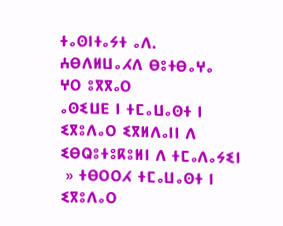ⵜⴰⵙⵏⵜⴰⵢⵜ ⴰⴷ.
ⵄⴱⴷⵍⵡⴰⵃⴷ ⴱⵓⵜⴱⴰⵖⴰ
ⵖⵔ ⵓⴳⴳⴰⵔ
ⴰⵙⵉⵡⴹ ⵏ ⵜⵎⴰⵡⴰⵙⵜ ⵏ ⵉⴳⵓⴷⴰⵔ ⵉⴳⵍⴷⴰⵏⵏ ⴷ ⵉⴱⵕⵓⵜⵓⴽⵓⵍⵏ ⴷ ⵜⵎⴰⴷⴰⵢⵉⵏ
 » ⵜⴱⵔⵔⵃ ⵜⵎⴰⵡⴰⵙⵜ ⵏ ⵉⴳⵓⴷⴰⵔ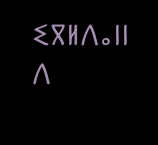ⵉⴳⵍⴷⴰⵏⵏ ⴷ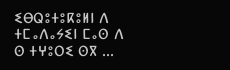ⵉⴱⵕⵓⵜⵓⴽⵓⵍⵏ ⴷ ⵜⵎⴰⴷⴰⵢⵉⵏ ⵎⴰⵙ ⴷ ⵙ ⵜⵖⵓⵔⵉ ⵙⴳ ...